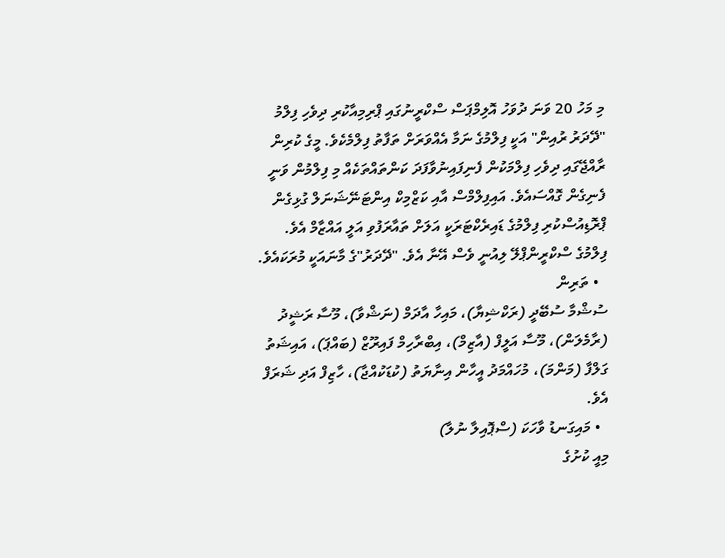މި މަހު 20 ވަނަ ދުވަހު އޮލިމްޕަސް ސްކްރީނުގައި ޕްރިމިއާކުރި ދިވެހި ފިލްމު "ދޭދަރު ރުއިން" އަކީ ފިލްމުގެ ނަމާ އެއްވަރަށް ތަފާތު ފިލްމެކެވެ. މީގެ ކުރިން ރާއްޖޭގައި ދިވެހި ފިލްމަކުން ފެނިފައިނުވާފަދަ ކަންތައްތަކެއް މި ފިލްމުން ވަނީ ފެނިގެން ގޮއްސައެވެ. އައިފިލްމްސް އާއި ކަޒްމިކް އިންޓަނޭޝަނަލް ގުޅިގެން ޕްރޮޑިއުސްކުރި ފިލްމުގެ ޑައިރެކްޓަރަކީ އަލަށް ތައާރަފުވި އަލީ އައްޒާމް އެވެ. ފިލްމުގެ ސްކްރީންޕްލޭ ލިއުނީ ވެސް އޭނާ އެވެ. "ދޭދަރު"ގެ މާނައަކީ މުރަކައެވެ.
  • ތަރިން
ސުޝްމާ ސުބޭދީ (ރަކްޝިޔާ)، މައިހާ އާދަމް (ނަޝްވާ)، މޫސާ ރަޝީދު (ރާމެލަން)، މޫސާ އަލީފް (އާޒިމް)، އިބްރާހިމް ފައިރޫޒް (ބައްޕަ)، އައިޝަތު ގަލްފާ (މަންމަ)، މުހައްމަދު އީހާން އިނާޔަތު (ކުޑަކުއްޖާ)، ހާޒިފް އަދި ޝަރަފް އެވެ.
  • މައިގަނޑު ވާހަކަ (ސްޕޮއިލާ ނުލާ)
މިއީ ކުށުގެ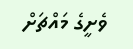ވެށީގެ މައްޗަށް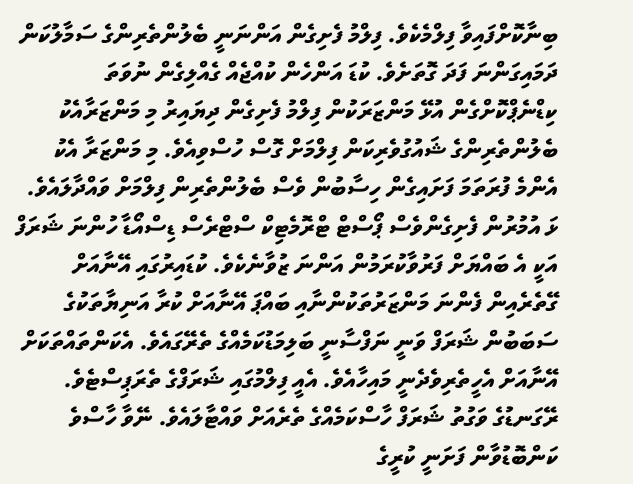ބިނާކޮށްފައިވާ ފިލްމެކެވެ. ފިލްމު ފެށިގެން އަންނަނީ ބެލުންތެރިންގެ ސަމާލުކަން ދަމައިގަންނަ ފަދަ ގޮތަށެވެ. ކުޑަ އަންހެން ކުއްޖެއް ގެއްލިގެން ނުވަތަ ކިޑްނެޕްކޮށްގެން އުޅޭ މަންޒަރަކުން ފިލްމު ފެށިގެން ދިޔައިރު މި މަންޒަރާއެކު ބެލުންތެރިންގެ ޝައުގުވެރިކަން ފިލްމަށް ގޮސް ހުސްވިއެވެ. މި މަންޒަރާ އެކު އެންމެ ފުރަތަމަ ފަށައިގެން ހިސާބުން ވެސް ބެލުންތެރިން ފިލްމަށް ވައްދާލައެވެ. ޅަ އުމުރުން ފެށިގެންވެސް ޕޯސްޓް ޓްރޮމެޓިކް ސްޓްރެސް ޑިސްއޯޑާ ހުންނަ ޝަރަފް އަކީ އެ ބައްޔަށް ފަރުވާކުރަމުން އަންނަ ޒުވާނެކެވެ. ކުޑައިރުގައި އޭނާއަށް ގޭތެރެއިން ފެންނަ މަންޒަރުތަކުންނާއި ބައްޕަ އޭނާއަށް ކުރާ އަނިޔާތަކުގެ ސަބަބުން ޝަރަފް ވަނީ ނަފްސާނީ ބަލިމަޑުކަމެއްގެ ތެރޭގައެވެ. އެކަންތައްތަކަށް އޭނާއަށް އެހީތެރިވެދެނީ މައިހާއެވެ. އެއީ ފިލްމުގައި ޝަރަފްގެ ތެރަޕިސްޓެވެ. ރޭގަނޑުގެ ވަގުތު ޝަރަފް ހާސްކަމެއްގެ ތެރެއަށް ވައްޓާލައެވެ. ނޭވާ ހާސްވެ ކަންބޮޑުވާން ފަށަނީ ކުރީގެ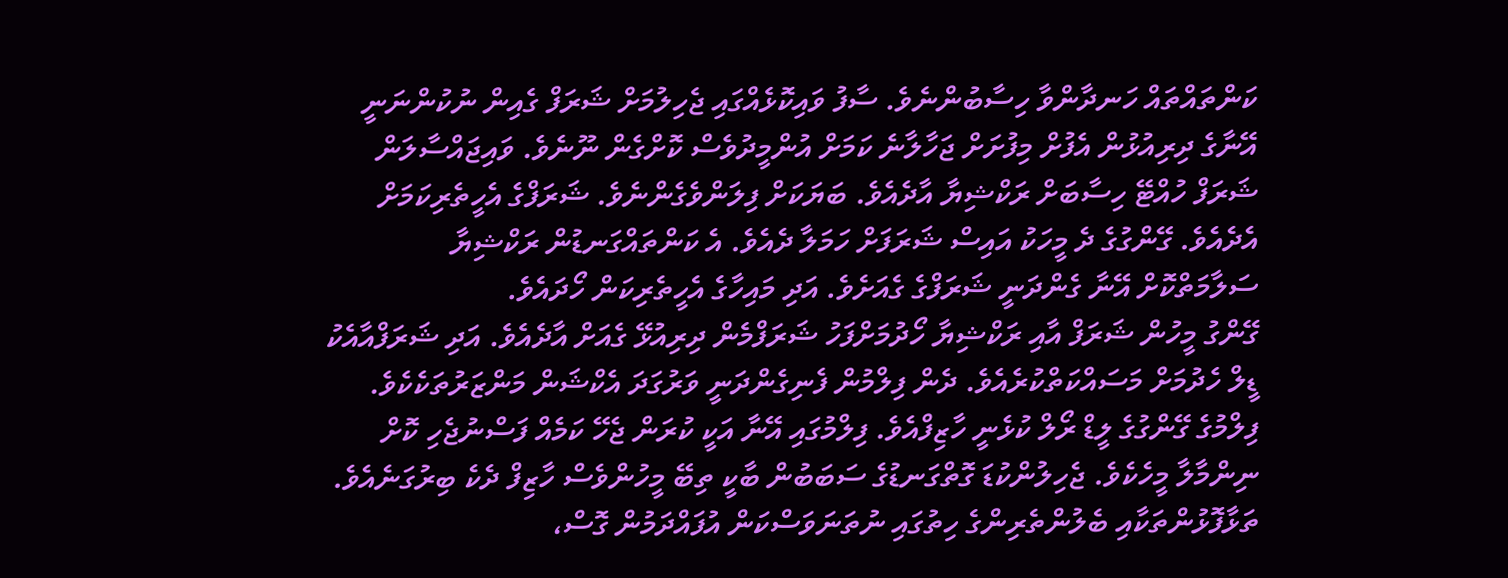ކަންތައްތައް ހަނދާންވާ ހިސާބުންނެވެ. ސާފު ވައިކޮޅެއްގައި ޖެހިލުމަށް ޝަރަފް ގެއިން ނުކުންނަނީ އޭނާގެ ދިރިއުޅުން އެފުށް މިފުށަށް ޖަހާލާނެ ކަމަށް އުންމީދުވެސް ކޮށްގެން ނޫނެވެ. ވައިޖައްސާލަން ޝަރަފް ހުއްޓޭ ހިސާބަށް ރަކްޝިޔާ އާދެއެވެ. ބަޔަކަށް ފިލަންވެގެންނެވެ. ޝަރަފްގެ އެހީތެރިކަމަށް އެދެއެވެ. ގޭންގުގެ ދެ މީހަކު އައިސް ޝަރަފަށް ހަމަލާ ދެއެވެ. އެ ކަންތައްގަނޑުން ރަކްޝިޔާ ސަލާމަތްކޮށް އޭނާ ގެންދަނީ ޝަރަފްގެ ގެއަށެވެ. އަދި މައިހާގެ އެހީތެރިކަން ހޯދައެވެ.
ގޭންގު މީހުން ޝަރަފް އާއި ރަކްޝިޔާ ހޯދުމަށްފަހު ޝަރަފްމެން ދިރިއުޅޭ ގެއަށް އާދެއެވެ. އަދި ޝަރަފްއާއެކު ޑީލް ހެދުމަށް މަސައްކަތްކުރެއެވެ. ދެން ފިލްމުން ފެނިގެންދަނީ ވަރުގަދަ އެކްޝަން މަންޒަރުތަކެކެވެ. ފިލްމުގެ ގޭންގުގެ ލީޑް ރޯލް ކުޅެނީ ހާޒިފްއެވެ. ފިލްމުގައި އޭނާ އަކީ ކުރަން ޖެހޭ ކަމެއް ފަސްނުޖެހި ކޮށް ނިންމާލާ މީހެކެވެ. ޖެހިލުންކުޑަ ގޮތްގަނޑުގެ ސަބަބުން ބާކީ ތިބޭ މީހުންވެސް ހާޒިފް ދެކެ ބިރުގަނެއެވެ. ތަޅާފޮޅުންތަކާއި ބެލުންތެރިންގެ ހިތުގައި ނުތަނަވަސްކަން އުފައްދަމުން ގޮސް،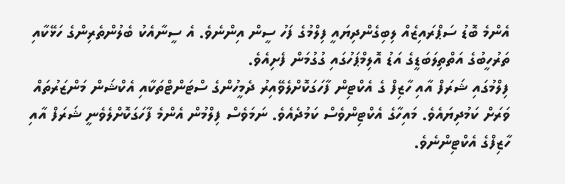އެންމެ ބޮޑު ސަޕްރައިޒެއް ލިބިގެންދިޔައީ ފިލްމުގެ ފަހު ސީން އިންނެވެ. އެ ސީނާއެކު ބެލުންތެރިންގެ ހަޅޭކާއި ތަރުހީބުގެ އަތްތިލަބަޑީގެ އަޑު އޮލިމްޕަހުގައި ގުގުމަން ފެށިއެވެ.
ފިލްމުގައި ޝަރަފް އާއި ހާޒިފް ގެ އެކްޓިން ފާހަގަކޮށްލެވޭއިރު ދެމީހުންގެ ސްޓަންޓްތަކާއި އެކްޝަން މަންޒަރުތައް ވަރަށް ކަމުދިޔައެވެ. މައިހާގެ އެކްޓިންވެސް ކަމުދެއެވެ. ނަމަވެސް ފިލްމުން އެންމެ ފާހަގަކޮށްލެވެނީ ޝަރަފް އާއި ހާޒިފްގެ އެކްޓިންނެވެ.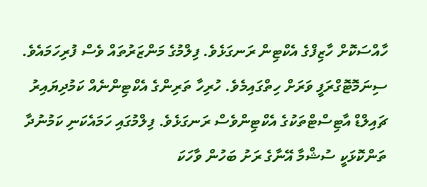ހާއްސަކޮށް ހާޒިފްގެ އެކްޓިން ރަނގަޅެވެ. ފިލްމުގެ މަންޒަރުތައް ވެސް ފުރިހަމައެވެ. ސިނަމޮޓޮގްރަފީ ވަރަށް ހިތްގައިމެވެ. ހުރިހާ ތަރިންގެ އެކްޓިންނެއް ކަމުދިޔައިރު ޗައިލްޑް އާޓިސްޓްތަކުގެ އެކްޓިންވެސް ރަނގަޅެވެ. ފިލްމުގައި ހަމައެކަނި ކަމުނުދާ ތަންކޮޅަކީ ސުޝްމާ އޭނާގެ ރަށު ބަހުން ވާހަކަ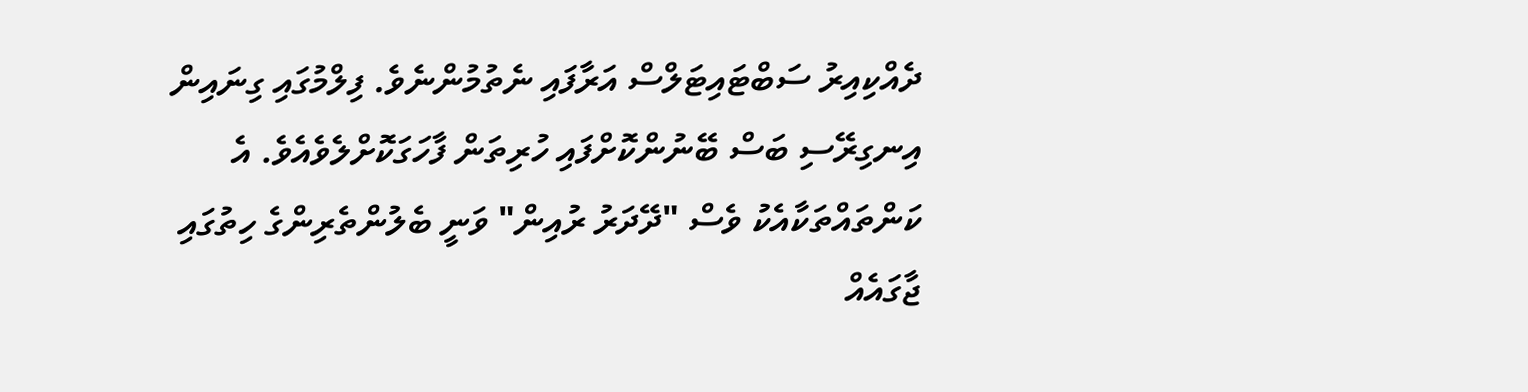ދެއްކިއިރު ސަބްޓައިޓަލްސް އަރާފައި ނެތުމުންނެވެ. ފިލްމުގައި ގިނައިން އިނގިރޭސި ބަސް ބޭނުންކޮށްފައި ހުރިތަން ފާހަގަކޮށްލެވެއެވެ. އެ ކަންތައްތަކާއެކު ވެސް "ދޭދަރު ރުއިން" ވަނީ ބެލުންތެރިންގެ ހިތުގައި ޖާގައެއް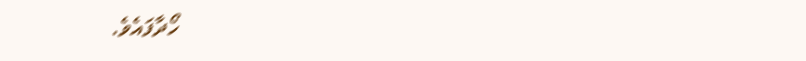ހޯދާފައެވެ.